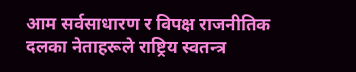आम सर्वसाधारण र विपक्ष राजनीतिक दलका नेताहरूले राष्ट्रिय स्वतन्त्र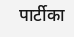पार्टीका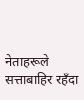नेताहरूले सत्ताबाहिर रहँदा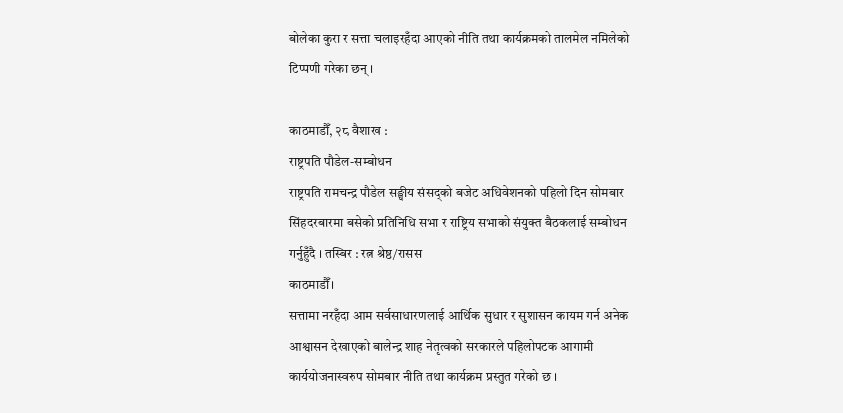बोलेका कुरा र सत्ता चलाइरहँदा आएको नीति तथा कार्यक्रमको तालमेल नमिलेको टिप्पणी गरेका छन् ।

काठमाडौँ, २८ वैशाख :
राष्ट्रपति पौडेल-सम्बोधन
राष्ट्रपति रामचन्द्र पौडेल सङ्घीय संसद्को बजेट अधिवेशनको पहिलो दिन सोमबार सिंहदरबारमा बसेको प्रतिनिधि सभा र राष्ट्रिय सभाको संयुक्त बैठकलाई सम्बोधन गर्नुहुँदै । तस्बिर : रत्न श्रेष्ठ/रासस
काठमाडौँ।
सत्तामा नरहँदा आम सर्वसाधारणलाई आर्थिक सुधार र सुशासन कायम गर्न अनेक आश्वासन देखाएको बालेन्द्र शाह नेतृत्वको सरकारले पहिलोपटक आगामी कार्ययोजनास्वरुप सोमबार नीति तथा कार्यक्रम प्रस्तुत गरेको छ ।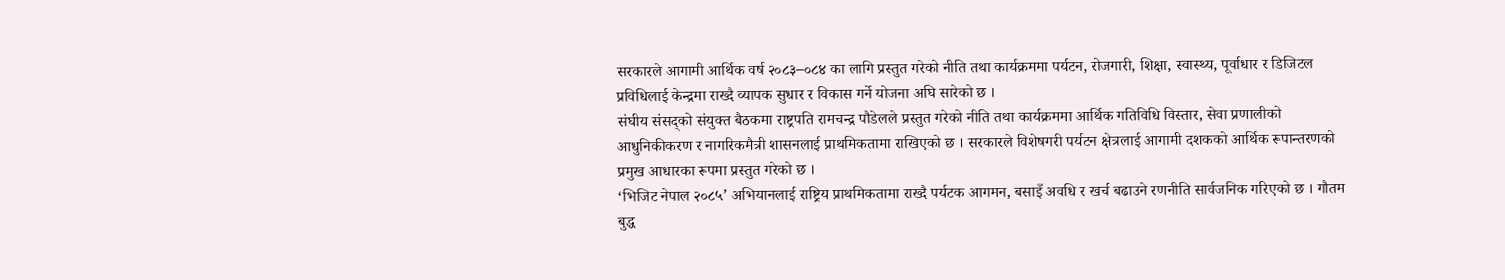सरकारले आगामी आर्थिक वर्ष २०८३–०८४ का लागि प्रस्तुत गरेको नीति तथा कार्यक्रममा पर्यटन, रोजगारी, शिक्षा, स्वास्थ्य, पूर्वाधार र डिजिटल प्रविधिलाई केन्द्रमा राख्दै व्यापक सुधार र विकास गर्ने योजना अघि सारेको छ ।
संघीय संसद्को संयुक्त बैठकमा राष्ट्रपति रामचन्द्र पौडेलले प्रस्तुत गरेको नीति तथा कार्यक्रममा आर्थिक गतिविधि विस्तार, सेवा प्रणालीको आधुनिकीकरण र नागरिकमैत्री शासनलाई प्राथमिकतामा राखिएको छ । सरकारले विशेषगरी पर्यटन क्षेत्रलाई आगामी दशकको आर्थिक रूपान्तरणको प्रमुख आधारका रूपमा प्रस्तुत गरेको छ ।
‘भिजिट नेपाल २०८५’ अभियानलाई राष्ट्रिय प्राथमिकतामा राख्दै पर्यटक आगमन, बसाइँ अवधि र खर्च बढाउने रणनीति सार्वजनिक गरिएको छ । गौतम बुद्ध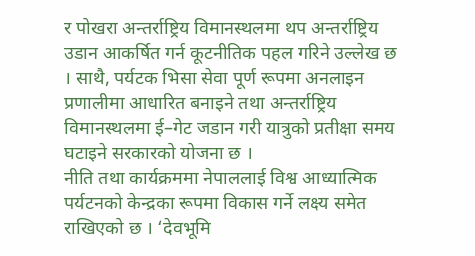र पोखरा अन्तर्राष्ट्रिय विमानस्थलमा थप अन्तर्राष्ट्रिय उडान आकर्षित गर्न कूटनीतिक पहल गरिने उल्लेख छ । साथै, पर्यटक भिसा सेवा पूर्ण रूपमा अनलाइन प्रणालीमा आधारित बनाइने तथा अन्तर्राष्ट्रिय विमानस्थलमा ई–गेट जडान गरी यात्रुको प्रतीक्षा समय घटाइने सरकारको योजना छ ।
नीति तथा कार्यक्रममा नेपाललाई विश्व आध्यात्मिक पर्यटनको केन्द्रका रूपमा विकास गर्ने लक्ष्य समेत राखिएको छ । ‘देवभूमि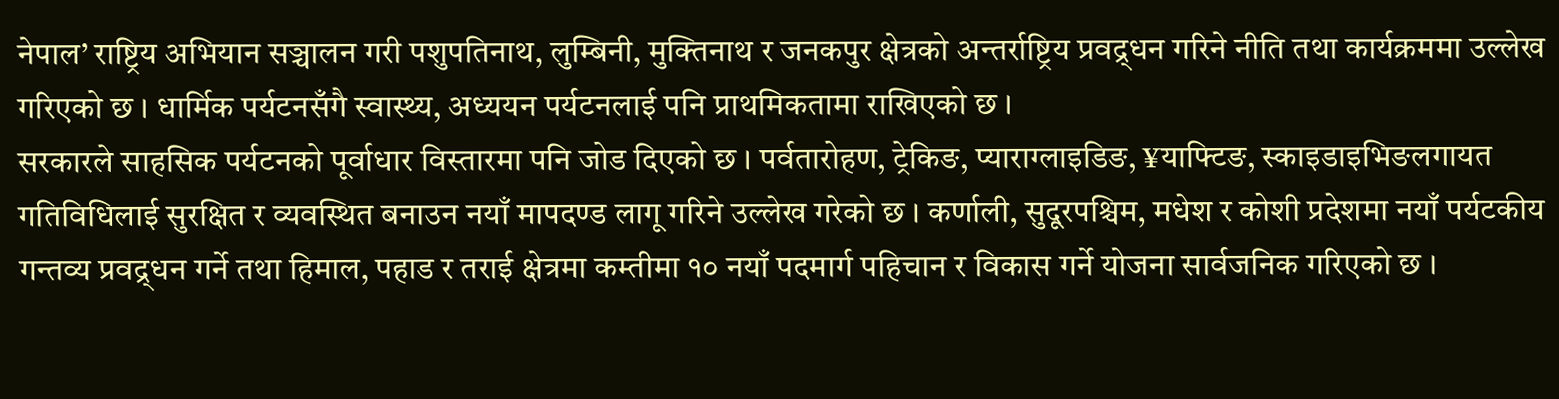नेपाल’ राष्ट्रिय अभियान सञ्चालन गरी पशुपतिनाथ, लुम्बिनी, मुक्तिनाथ र जनकपुर क्षेत्रको अन्तर्राष्ट्रिय प्रवद्र्धन गरिने नीति तथा कार्यक्रममा उल्लेख गरिएको छ । धार्मिक पर्यटनसँगै स्वास्थ्य, अध्ययन पर्यटनलाई पनि प्राथमिकतामा राखिएको छ ।
सरकारले साहसिक पर्यटनको पूर्वाधार विस्तारमा पनि जोड दिएको छ । पर्वतारोहण, ट्रेकिङ, प्याराग्लाइडिङ, ¥याफ्टिङ, स्काइडाइभिङलगायत गतिविधिलाई सुरक्षित र व्यवस्थित बनाउन नयाँ मापदण्ड लागू गरिने उल्लेख गरेको छ । कर्णाली, सुदूरपश्चिम, मधेश र कोशी प्रदेशमा नयाँ पर्यटकीय गन्तव्य प्रवद्र्धन गर्ने तथा हिमाल, पहाड र तराई क्षेत्रमा कम्तीमा १० नयाँ पदमार्ग पहिचान र विकास गर्ने योजना सार्वजनिक गरिएको छ ।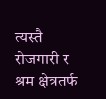त्यस्तै रोजगारी र श्रम क्षेत्रतर्फ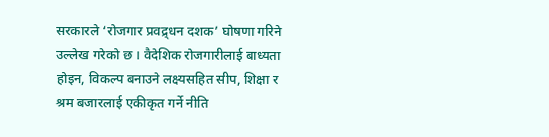सरकारले ‘रोजगार प्रवद्र्धन दशक’ घोषणा गरिने उल्लेख गरेको छ । वैदेशिक रोजगारीलाई बाध्यता होइन, विकल्प बनाउने लक्ष्यसहित सीप, शिक्षा र श्रम बजारलाई एकीकृत गर्ने नीति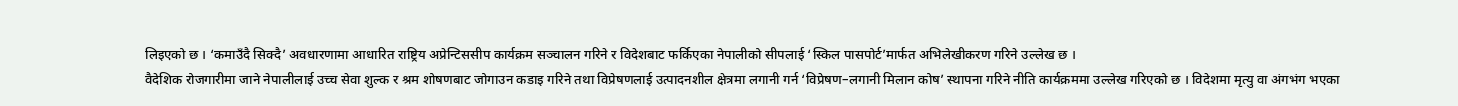लिइएको छ । ‘कमाउँदै सिक्दै’ अवधारणामा आधारित राष्ट्रिय अप्रेन्टिससीप कार्यक्रम सञ्चालन गरिने र विदेशबाट फर्किएका नेपालीको सीपलाई ‘स्किल पासपोर्ट’मार्फत अभिलेखीकरण गरिने उल्लेख छ ।
वैदेशिक रोजगारीमा जाने नेपालीलाई उच्च सेवा शुल्क र श्रम शोषणबाट जोगाउन कडाइ गरिने तथा विप्रेषणलाई उत्पादनशील क्षेत्रमा लगानी गर्न ‘विप्रेषण–लगानी मिलान कोष’ स्थापना गरिने नीति कार्यक्रममा उल्लेख गरिएको छ । विदेशमा मृत्यु वा अंगभंग भएका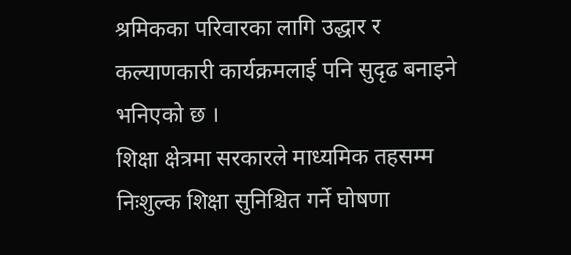श्रमिकका परिवारका लागि उद्धार र कल्याणकारी कार्यक्रमलाई पनि सुदृढ बनाइने भनिएको छ ।
शिक्षा क्षेत्रमा सरकारले माध्यमिक तहसम्म निःशुल्क शिक्षा सुनिश्चित गर्ने घोषणा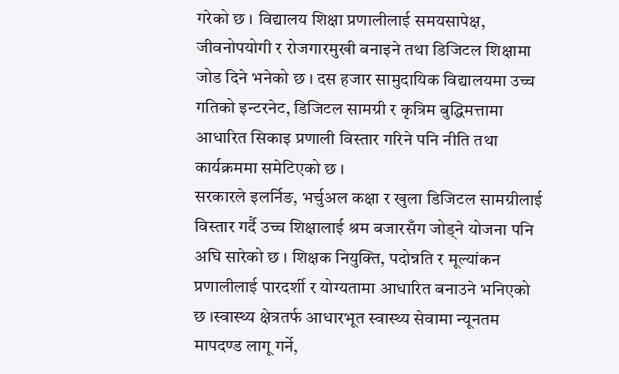गरेको छ । विद्यालय शिक्षा प्रणालीलाई समयसापेक्ष, जीवनोपयोगी र रोजगारमुखी बनाइने तथा डिजिटल शिक्षामा जोड दिने भनेको छ । दस हजार सामुदायिक विद्यालयमा उच्च गतिको इन्टरनेट, डिजिटल सामग्री र कृत्रिम बुद्धिमत्तामा आधारित सिकाइ प्रणाली विस्तार गरिने पनि नीति तथा कार्यक्रममा समेटिएको छ ।
सरकारले इलर्निङ, भर्चुअल कक्षा र खुला डिजिटल सामग्रीलाई विस्तार गर्दै उच्च शिक्षालाई श्रम बजारसँग जोड्ने योजना पनि अघि सारेको छ । शिक्षक नियुक्ति, पदोन्नति र मूल्यांकन प्रणालीलाई पारदर्शी र योग्यतामा आधारित बनाउने भनिएको छ ।स्वास्थ्य क्षेत्रतर्फ आधारभूत स्वास्थ्य सेवामा न्यूनतम मापदण्ड लागू गर्ने,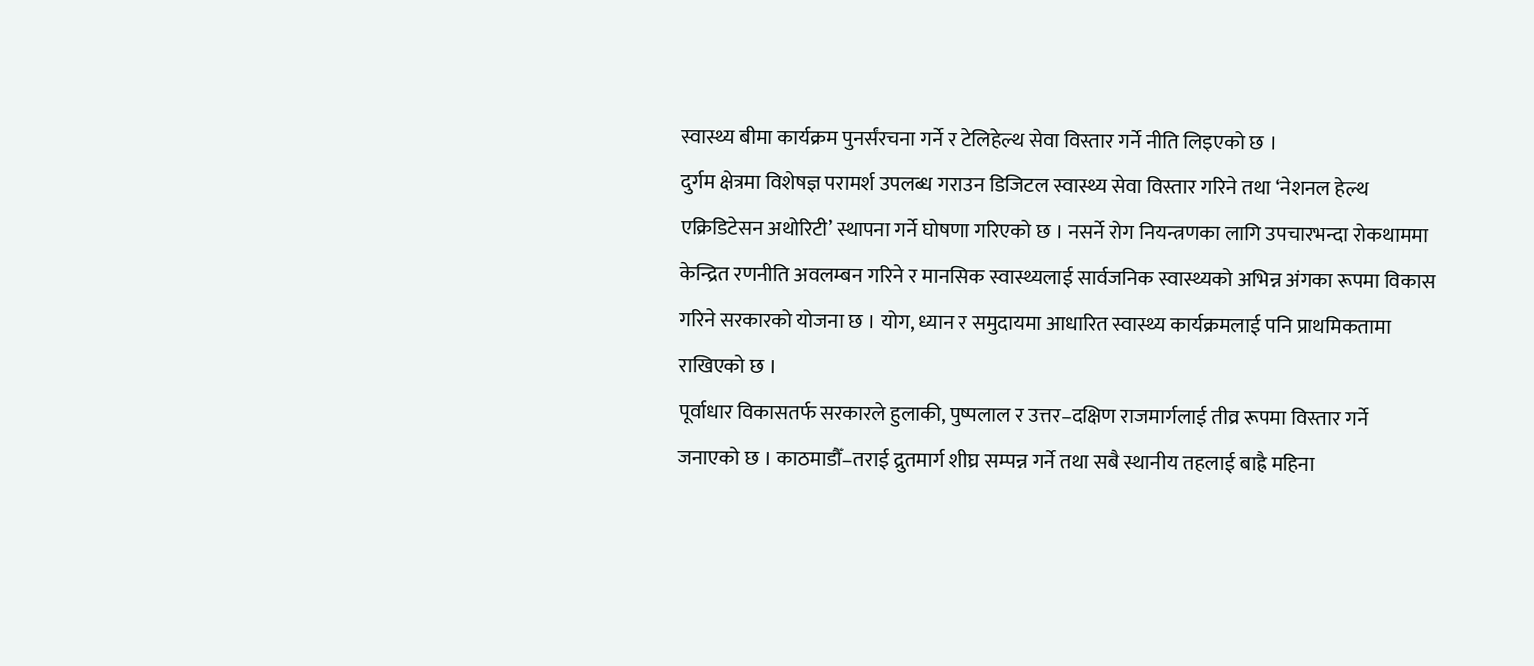स्वास्थ्य बीमा कार्यक्रम पुनर्संरचना गर्ने र टेलिहेल्थ सेवा विस्तार गर्ने नीति लिइएको छ ।
दुर्गम क्षेत्रमा विशेषज्ञ परामर्श उपलब्ध गराउन डिजिटल स्वास्थ्य सेवा विस्तार गरिने तथा ‘नेशनल हेल्थ एक्रिडिटेसन अथोरिटी’ स्थापना गर्ने घोषणा गरिएको छ । नसर्ने रोग नियन्त्रणका लागि उपचारभन्दा रोकथाममा केन्द्रित रणनीति अवलम्बन गरिने र मानसिक स्वास्थ्यलाई सार्वजनिक स्वास्थ्यको अभिन्न अंगका रूपमा विकास गरिने सरकारको योजना छ । योग, ध्यान र समुदायमा आधारित स्वास्थ्य कार्यक्रमलाई पनि प्राथमिकतामा राखिएको छ ।
पूर्वाधार विकासतर्फ सरकारले हुलाकी, पुष्पलाल र उत्तर–दक्षिण राजमार्गलाई तीव्र रूपमा विस्तार गर्ने जनाएको छ । काठमाडौँ–तराई द्रुतमार्ग शीघ्र सम्पन्न गर्ने तथा सबै स्थानीय तहलाई बाह्रै महिना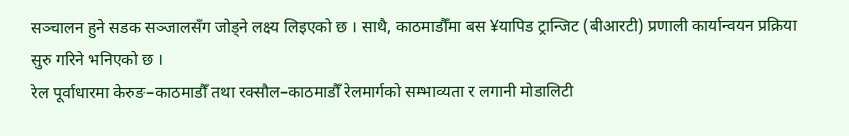सञ्चालन हुने सडक सञ्जालसँग जोड्ने लक्ष्य लिइएको छ । साथै, काठमाडौँमा बस ¥यापिड ट्रान्जिट (बीआरटी) प्रणाली कार्यान्वयन प्रक्रिया सुरु गरिने भनिएको छ ।
रेल पूर्वाधारमा केरुङ–काठमाडौँ तथा रक्सौल–काठमाडौँ रेलमार्गको सम्भाव्यता र लगानी मोडालिटी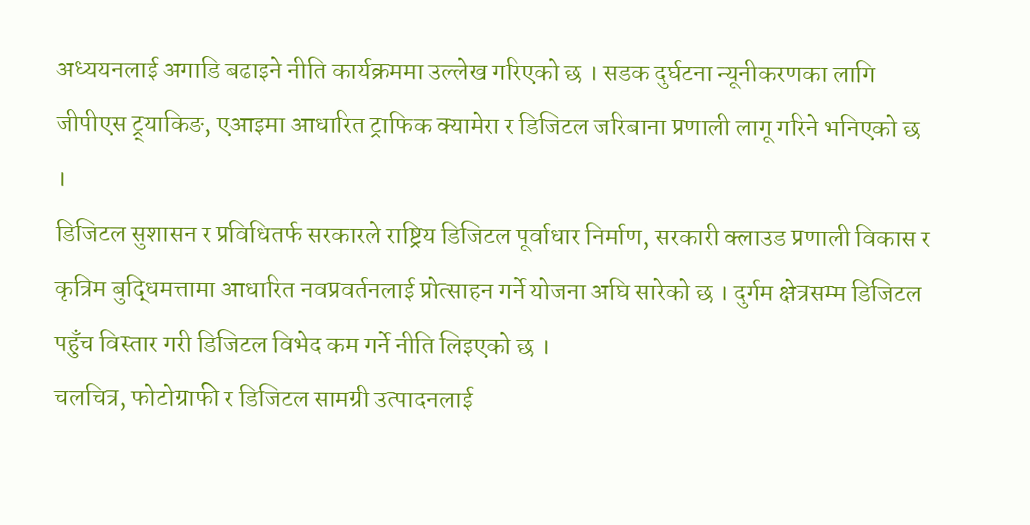अध्ययनलाई अगाडि बढाइने नीति कार्यक्रममा उल्लेख गरिएको छ । सडक दुर्घटना न्यूनीकरणका लागि जीपीएस ट्र्याकिङ, एआइमा आधारित ट्राफिक क्यामेरा र डिजिटल जरिबाना प्रणाली लागू गरिने भनिएको छ ।
डिजिटल सुशासन र प्रविधितर्फ सरकारले राष्ट्रिय डिजिटल पूर्वाधार निर्माण, सरकारी क्लाउड प्रणाली विकास र कृत्रिम बुद्धिमत्तामा आधारित नवप्रवर्तनलाई प्रोत्साहन गर्ने योजना अघि सारेको छ । दुर्गम क्षेत्रसम्म डिजिटल पहुँच विस्तार गरी डिजिटल विभेद कम गर्ने नीति लिइएको छ ।
चलचित्र, फोटोग्राफी र डिजिटल सामग्री उत्पादनलाई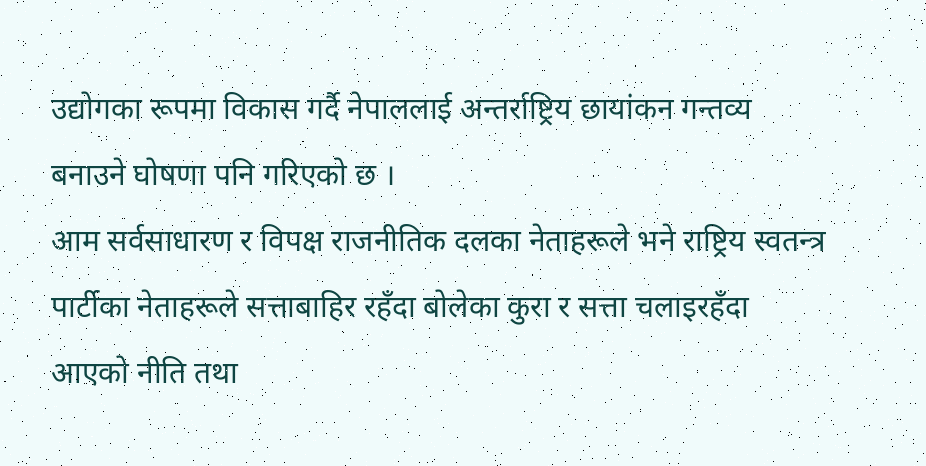उद्योगका रूपमा विकास गर्दै नेपाललाई अन्तर्राष्ट्रिय छायांकन गन्तव्य बनाउने घोषणा पनि गरिएको छ ।
आम सर्वसाधारण र विपक्ष राजनीतिक दलका नेताहरूले भने राष्ट्रिय स्वतन्त्र पार्टीका नेताहरूले सत्ताबाहिर रहँदा बोलेका कुरा र सत्ता चलाइरहँदा आएको नीति तथा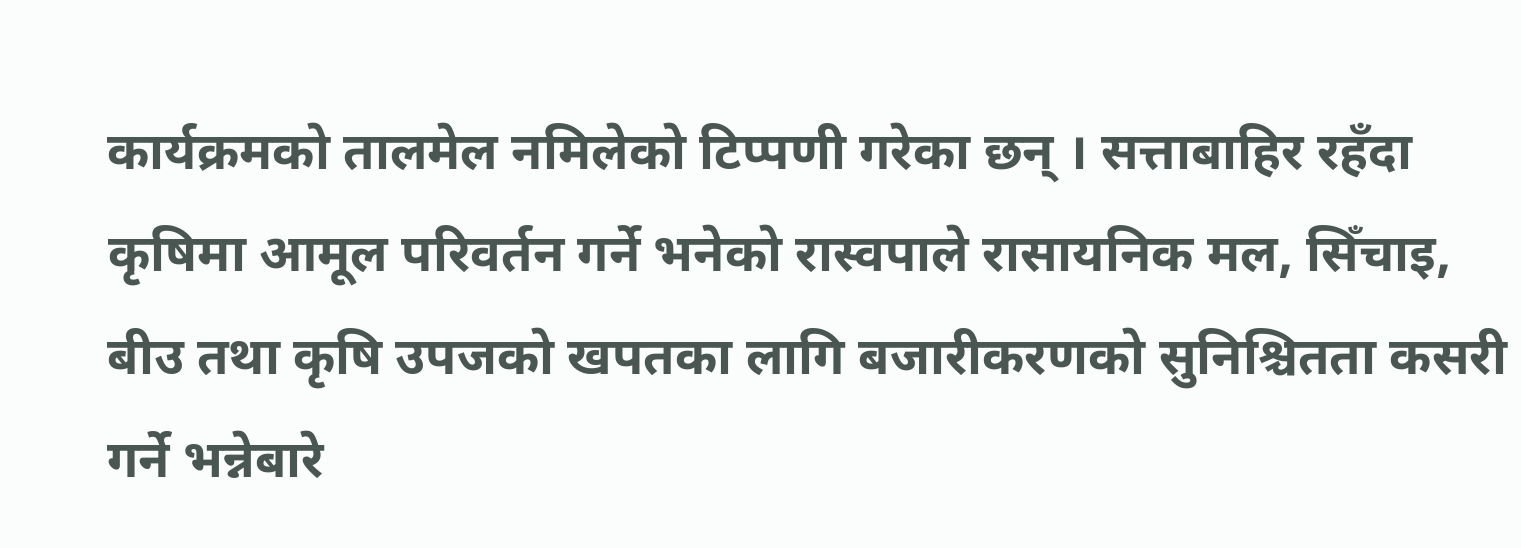कार्यक्रमको तालमेल नमिलेको टिप्पणी गरेका छन् । सत्ताबाहिर रहँदा कृषिमा आमूल परिवर्तन गर्ने भनेको रास्वपाले रासायनिक मल, सिँचाइ, बीउ तथा कृषि उपजको खपतका लागि बजारीकरणको सुनिश्चितता कसरी गर्ने भन्नेबारे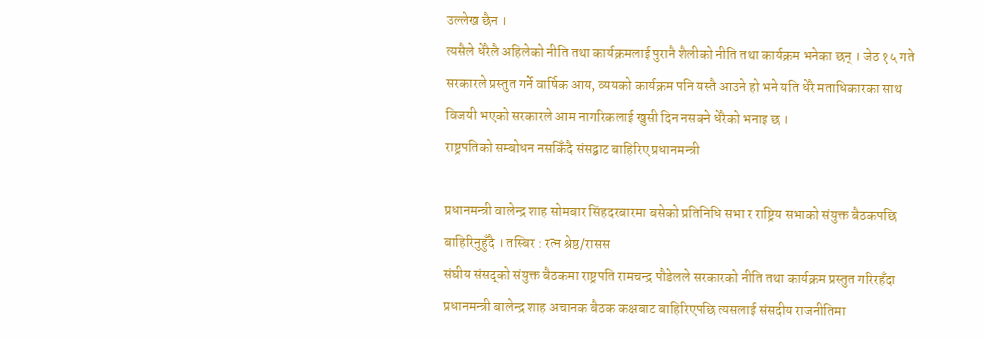उल्लेख छैन ।
त्यसैले धेरैलै अहिलेको नीति तथा कार्यक्रमलाई पुरानै शैलीको नीति तथा कार्यक्रम भनेका छन् । जेठ १५ गते सरकारले प्रस्तुत गर्ने वार्षिक आय, व्ययको कार्यक्रम पनि यस्तै आउने हो भने यति धेरै मताधिकारका साथ विजयी भएको सरकारले आम नागरिकलाई खुसी दिन नसक्ने धेरैको भनाइ छ ।
राष्ट्रपतिको सम्बोधन नसकिँदै संसद्बाट बाहिरिए प्रधानमन्त्री

प्रधानमन्त्री वालेन्द्र शाह सोमबार सिंहदरबारमा बसेको प्रतिनिधि सभा र राष्ट्रिय सभाको संयुक्त बैठकपछि बाहिरिनुहुँदै । तस्बिर : रत्न श्रेष्ठ/रासस
संघीय संसद्को संयुक्त बैठकमा राष्ट्रपति रामचन्द्र पौडेलले सरकारको नीति तथा कार्यक्रम प्रस्तुत गरिरहँदा प्रधानमन्त्री बालेन्द्र शाह अचानक बैठक कक्षबाट बाहिरिएपछि त्यसलाई संसदीय राजनीतिमा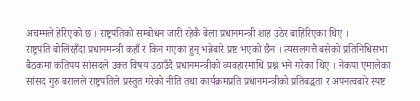अचम्मले हेरिएको छ । राष्ट्रपतिको सम्बोधन जारी रहेकै बेला प्रधानमन्त्री शाह उठेर बाहिरिएका थिए ।
राष्ट्रपति बोलिरहँदा प्रधानमन्त्री कहाँ र किन गएका हुन् भन्नेबारे प्रष्ट भएको छैन । त्यसलगत्तै बसेको प्रतिनिधिसभा बैठकमा कतिपय सांसदले उक्त विषय उठाउँदै प्रधानमन्त्रीको व्यवहारमाथि प्रश्न भने गरेका थिए । नेकपा एमालेका सांसद गुरु बरालले राष्ट्रपतिले प्रस्तुत गरेको नीति तथा कार्यक्रमप्रति प्रधानमन्त्रीको प्रतिबद्धता र अपनत्वबारे स्पष्ट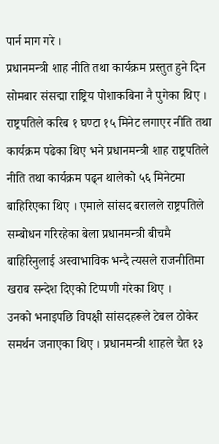पार्न माग गरे ।
प्रधानमन्त्री शाह नीति तथा कार्यक्रम प्रस्तुत हुने दिन सोमबार संसद्मा राष्ट्रिय पोशाकबिना नै पुगेका थिए । राष्ट्रपतिले करिब १ घण्टा १५ मिनेट लगाएर नीति तथा कार्यक्रम पढेका थिए भने प्रधानमन्त्री शाह राष्ट्रपतिले नीति तथा कार्यक्रम पढ्न थालेको ५६ मिनेटमा बाहिरिएका थिए । एमाले सांसद बरालले राष्ट्रपतिले सम्बोधन गरिरहेका बेला प्रधानमन्त्री बीचमै बाहिरिनुलाई अस्वाभाविक भन्दै त्यसले राजनीतिमा खराब सन्देश दिएको टिप्पणी गरेका थिए ।
उनको भनाइपछि विपक्षी सांसदहरूले टेबल ठोकेर समर्थन जनाएका थिए । प्रधानमन्त्री शाहले चैत १३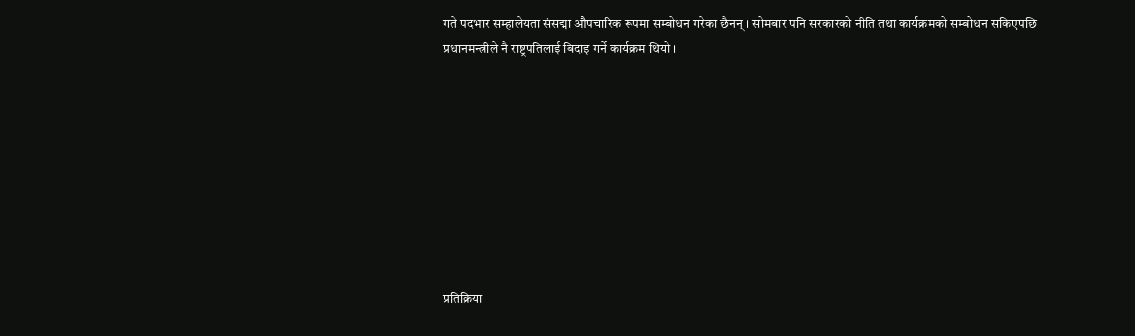गते पदभार सम्हालेयता संसद्मा औपचारिक रूपमा सम्बोधन गरेका छैनन् । सोमबार पनि सरकारको नीति तथा कार्यक्रमको सम्बोधन सकिएपछि प्रधानमन्त्रीले नै राष्ट्रपतिलाई बिदाइ गर्ने कार्यक्रम थियो ।









प्रतिक्रिया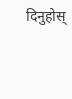दिनुहोस्